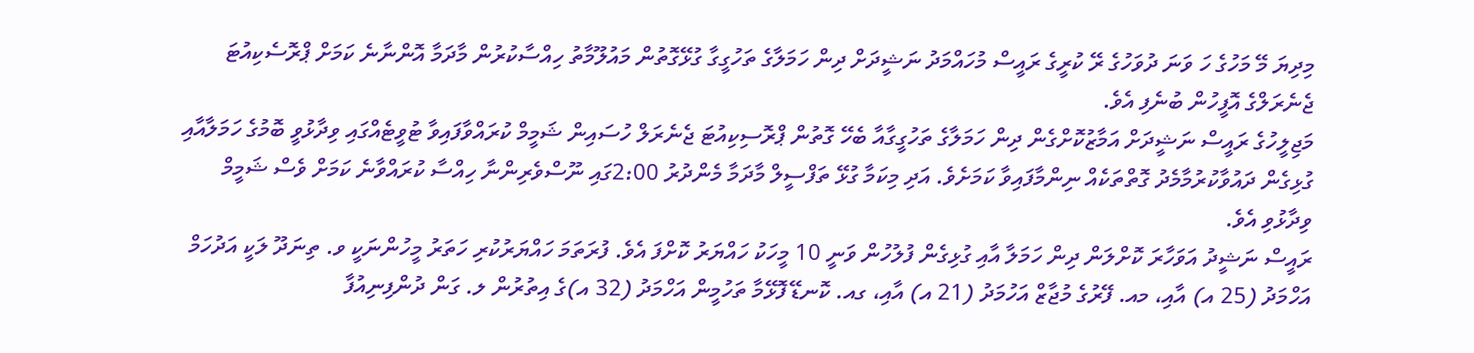މިދިޔަ މޭ މަހުގެ ހަ ވަނަ ދުވަހުގެ ރޭ ކުރީގެ ރައީސް މުހައްމަދު ނަޝީދަށް ދިން ހަމަލާގެ ތަހުގީގާ ގުޅޭގޮތުން މައުލޫމާތު ހިއްސާކުރުން މާދަމާ އޮންނާނެ ކަމަށް ޕްރޮސެކިއުޓަ ޖެނެރަލްގެ އޮފީހުން ބުނެފި އެވެ.
މަޖިލީހުގެ ރައީސް ނަޝީދަށް އަމާޒުކޮށްގެން ދިން ހަމަލާގެ ތަހުގީގާއާ ބެހޭ ގޮތުން ޕްރޮސިކިއުޓަ ޖެނެރަލް ހުސައިން ޝަމީމް ކުރައްވާފައިވާ ޓުވީޓެއްގައި ވިދާޅުވީ ބޮމުގެ ހަމަލާއާއި ގުޅިގެން ދައުވާކުރުމާމެދު ގޮތްތަކެއް ނިންމާފައިވާ ކަމަށެވެ. އަދި މިކަމާ ގުޅޭ ތަފްސީލް މާދަމާ މެންދުރު 2:00ގައި ނޫސްވެރިންނާ ހިއްސާ ކުރައްވާނެ ކަމަށް ވެސް ޝަމީމް ވިދާޅުވި އެވެ.
ރައީސް ނަޝީދު އަވަހާރަ ކޮށްލަން ދިން ހަމަލާ އާއި ގުޅިގެން ފުލުހުން ވަނީ 10 މީހަކު ހައްޔަރު ކޮށްފަ އެވެ. ފުރަތަމަ ހައްޔަރުކުރި ހަތަރު މީހުންނަކީ ވ. ތިނަދޫ ލަކީ އަދުހަމް އަހްމަދު (25 އ) އާއި، މއ. ފޭރުގެ މުޖާޒް އަހުމަދު (21 އ) އާއި، ގއ. ކޮނޑޭ ފޮޅޭމާ ތަހުމީން އަހްމަދު (32 އ)ގެ އިތުރުން ލ. ގަން ދުންފިނިއުފާ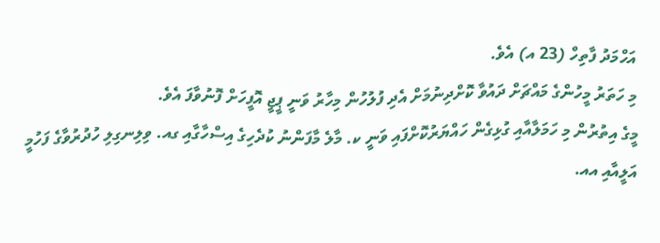އަހްމަދު ފާތިހް (23 އ) އެވެ.
މި ހަތަރު މީހުންގެ މައްޗަށް ދައުވާ ކޮށްދިނުމަށް އެދި ފުލުހުން މިހާރު ވަނީ ޕީޖީ އޮފީހަށް ފޮނުވާފަ އެވެ.
މީގެ އިތުރުން މި ހަމަލާއާއި ގުޅިގެން ހައްޔަރުކޮށްފައި ވަނީ ކ. މާލެ މާފަންނު ކުދެހިގެ އިސްހާގާއި ގއ. ވިލިނގިލި ހުދުރުވާގެ ފަހުމީ އަލީއާއި އއ.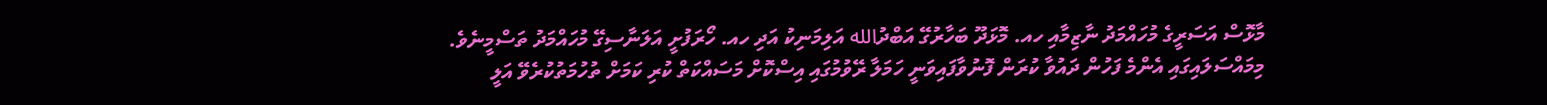މާޅޮސް އަސަރީގެ މުހައްމަދު ނާޒިމާއި ހއ. މޮޅަދޫ ބަހާރުގޭ އަބްދުالله އަލިމަނިކު އަދި ހއ. ހޯރަފުށީ އަލަނާސިގޭ މުހައްމަދު ތަސްމީނެވެ.
މިމައްސަލައިގައި އެންމެ ފަހުން ދައުވާ ކުރަން ފޮނުވާފައިވަނީ ހަމަލާ ރޭވުމުގައި އިސްކޮށް މަސައްކަތް ކުރި ކަމަށް ތުހުމަތުކުރެވޭ އަލީ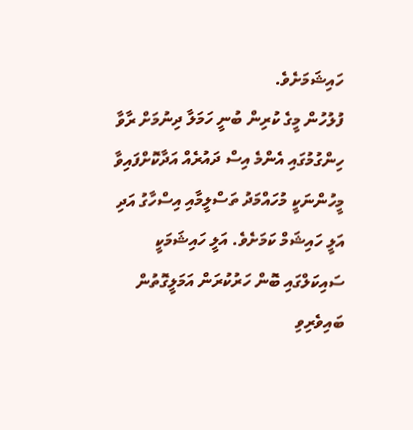ހައިޝަމަށެވެ.
ފުލުހުން މީގެ ކުރިން ބުނީ ހަމަލާ ދިނުމަށް ރާވާ ހިންގުމުގައި އެންމެ އިސް ދައުރެއް އަދާކޮށްފައިވާ މީހުންނަކީ މުހައްމަދު ތަސްލީމާއި އިސްހާގު އަދި އަލީ ހައިޝަމް ކަމަށެވެ. އަލީ ހައިޝަމަކީ ސައިކަލްގައި ބޮން ހަރުކުރަން އަމަލީގޮތުން ބައިވެރިވި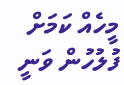މީހެއް ކަމަށް ފުލުހުން ވަނީ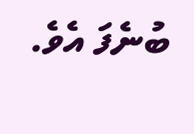ބުނެފަ އެވެ.